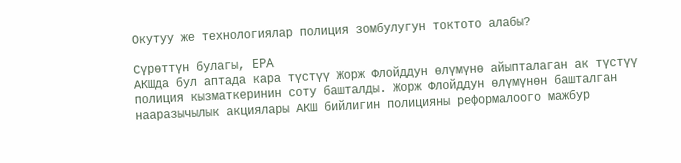Окутуу же технологиялар полиция зомбулугун токтото алабы?

Сүрөттүн булагы, EPA
АКШда бул аптада кара түстүү Жорж Флойддун өлүмүнө айыпталаган ак түстүү полиция кызматкеринин соту башталды. Жорж Флойддун өлүмүнөн башталган нааразычылык акциялары АКШ бийлигин полицияны реформалоого мажбур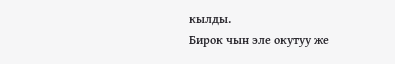кылды.
Бирок чын эле окутуу же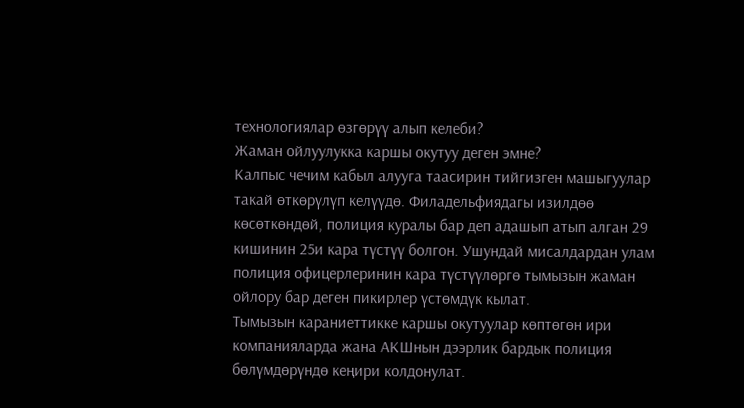технологиялар өзгөрүү алып келеби?
Жаман ойлуулукка каршы окутуу деген эмне?
Калпыс чечим кабыл алууга таасирин тийгизген машыгуулар такай өткөрүлүп келүүдө. Филадельфиядагы изилдөө көсөткөндөй, полиция куралы бар деп адашып атып алган 29 кишинин 25и кара түстүү болгон. Ушундай мисалдардан улам полиция офицерлеринин кара түстүүлөргө тымызын жаман ойлору бар деген пикирлер үстөмдүк кылат.
Тымызын караниеттикке каршы окутуулар көптөгөн ири компанияларда жана АКШнын дээрлик бардык полиция бөлүмдөрүндө кеңири колдонулат.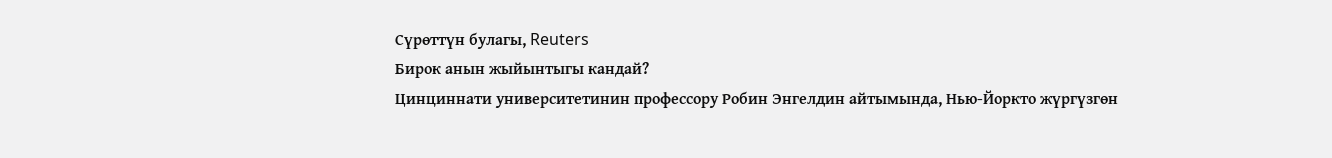Сүрөттүн булагы, Reuters
Бирок анын жыйынтыгы кандай?
Цинциннати университетинин профессору Робин Энгелдин айтымында, Нью-Йоркто жүргүзгөн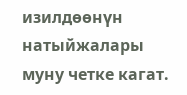изилдөөнүн натыйжалары муну четке кагат.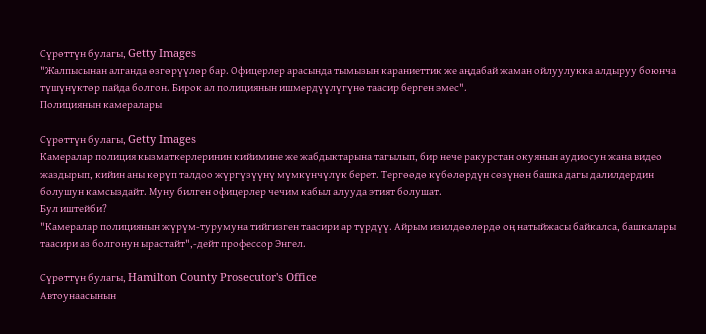Сүрөттүн булагы, Getty Images
"Жалпысынан алганда өзгөрүүлөр бар. Офицерлер арасында тымызын караниеттик же аңдабай жаман ойлуулукка алдыруу боюнча түшүнүктөр пайда болгон. Бирок ал полициянын ишмердүүлүгүнө таасир берген эмес".
Полициянын камералары

Сүрөттүн булагы, Getty Images
Камералар полиция кызматкерлеринин кийимине же жабдыктарына тагылып, бир нече ракурстан окуянын аудиосун жана видео жаздырып, кийин аны көрүп талдоо жүргүзүүнү мүмкүнчүлүк берет. Тергөөдө күбөлөрдүн сөзүнөн башка дагы далилдердин болушун камсыздайт. Муну билген офицерлер чечим кабыл алууда этият болушат.
Бул иштейби?
"Камералар полициянын жүрүм-турумуна тийгизген таасири ар түрдүү. Айрым изилдөөлөрдө оң натыйжасы байкалса, башкалары таасири аз болгонун ырастайт",-дейт профессор Энгел.

Сүрөттүн булагы, Hamilton County Prosecutor's Office
Автоунаасынын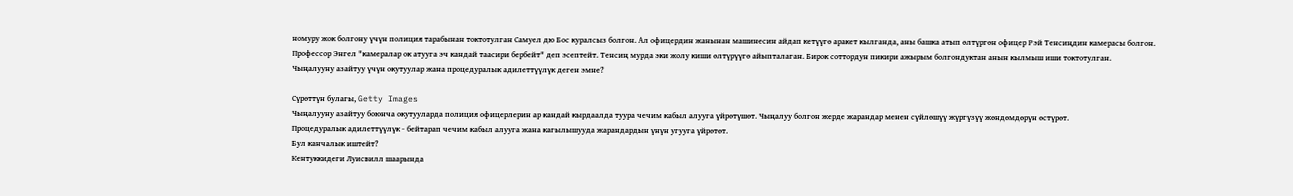номуру жок болгону үчүн полиция тарабынан токтотулган Самуел дю Бос куралсыз болгон. Ал офицердин жанынан машинесин айдап кетүүгө аракет кылганда, аны башка атып өлтүргөн офицер Рэй Тенсиңдин камерасы болгон.
Профессор Энгел "камералар ок атууга эч кандай таасири бербейт" деп эсептейт. Тенсиң мурда эки жолу киши өлтүрүүгө айыпталаган. Бирок соттордун пикири ажырым болгондуктан анын кылмыш иши токтотулган.
Чыңалууну азайтуу үчүн окутуулар жана процедуралык адилеттүүлүк деген эмне?

Сүрөттүн булагы, Getty Images
Чыңалууну азайтуу боюнча окутууларда полиция офицерлерин ар кандай кырдаалда туура чечим кабыл алууга үйрөтүшөт. Чыңалуу болгон жерде жарандар менен сүйлөшүү жүргүзүү жөндөмдөрүн өстүрөт.
Процедуралык адилеттүүлүк - бейтарап чечим кабыл алууга жана кагылышууда жарандардын үнүн угууга үйрөтөт.
Бул канчалык иштейт?
Кентуккидеги Луисвилл шаарында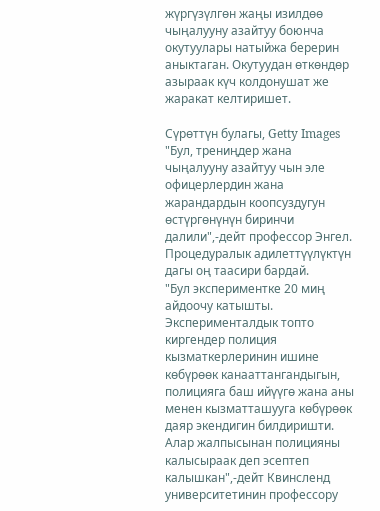жүргүзүлгөн жаңы изилдөө чыңалууну азайтуу боюнча окутуулары натыйжа берерин аныктаган. Окутуудан өткөндөр азыраак күч колдонушат же жаракат келтиришет.

Сүрөттүн булагы, Getty Images
"Бул, трениңдер жана чыңалууну азайтуу чын эле офицерлердин жана жарандардын коопсуздугун өстүргөнүнүн биринчи далили",-дейт профессор Энгел.
Процедуралык адилеттүүлүктүн дагы оң таасири бардай.
"Бул экспериментке 20 миң айдоочу катышты. Эксперименталдык топто киргендер полиция кызматкерлеринин ишине көбүрөөк канааттангандыгын, полицияга баш ийүүгө жана аны менен кызматташууга көбүрөөк даяр экендигин билдиришти. Алар жалпысынан полицияны калысыраак деп эсептеп калышкан",-дейт Квинсленд университетинин профессору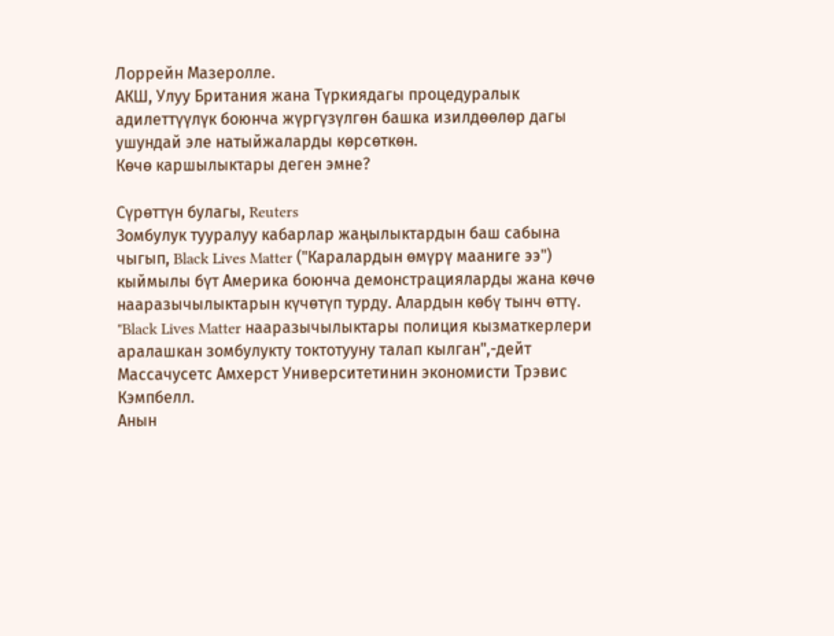Лоррейн Мазеролле.
АКШ, Улуу Британия жана Түркиядагы процедуралык адилеттүүлүк боюнча жүргүзүлгөн башка изилдөөлөр дагы ушундай эле натыйжаларды көрсөткөн.
Көчө каршылыктары деген эмне?

Сүрөттүн булагы, Reuters
Зомбулук тууралуу кабарлар жаңылыктардын баш сабына чыгып, Black Lives Matter ("Каралардын өмүрү мааниге ээ") кыймылы бүт Америка боюнча демонстрацияларды жана көчө нааразычылыктарын күчөтүп турду. Алардын көбү тынч өттү.
"Black Lives Matter нааразычылыктары полиция кызматкерлери аралашкан зомбулукту токтотууну талап кылган",-дейт Массачусетс Амхерст Университетинин экономисти Трэвис Кэмпбелл.
Анын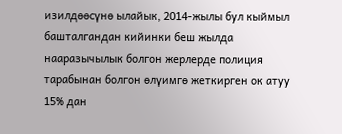изилдөөсүнө ылайык, 2014-жылы бул кыймыл башталгандан кийинки беш жылда нааразычылык болгон жерлерде полиция тарабынан болгон өлүимгө жеткирген ок атуу 15% дан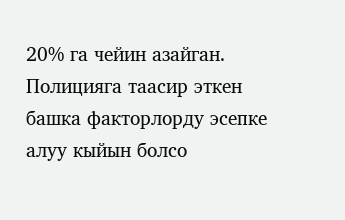20% га чейин азайган. Полицияга таасир эткен башка факторлорду эсепке алуу кыйын болсо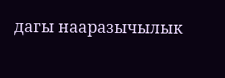дагы нааразычылык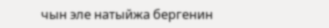чын эле натыйжа бергенин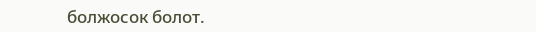болжосок болот.